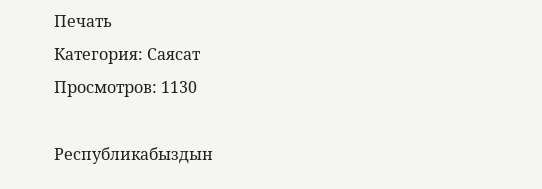Печать
Категория: Саясат
Просмотров: 1130

Республикабыздын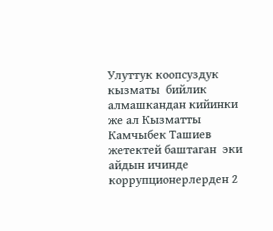Улуттук коопсуздук кызматы  бийлик алмашкандан кийинки же ал Кызматты Камчыбек Ташиев жетектей баштаган  эки  айдын ичинде коррупционерлерден 2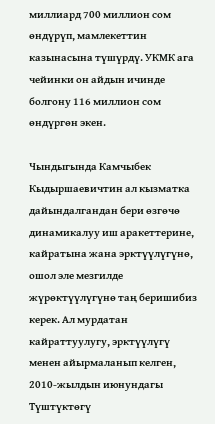миллиард 700 миллион сом  өндүрүп, мамлекеттин казынасына түшүрдү. УКМК ага чейинки он айдын ичинде болгону 116 миллион сом өндүргөн экен.

Чындыгында Камчыбек Кыдыршаевичтин ал кызматка дайындалгандан бери өзгөчө динамикалуу иш аракеттерине, кайратына жана эрктүүлүгүнө, ошол эле мезгилде жүрөктүүлүгүнө таң беришибиз керек. Ал мурдатан   кайраттуулугу, эрктүүлүгү  менен айырмаланып келген, 2010-жылдын июнундагы Түштүктөгү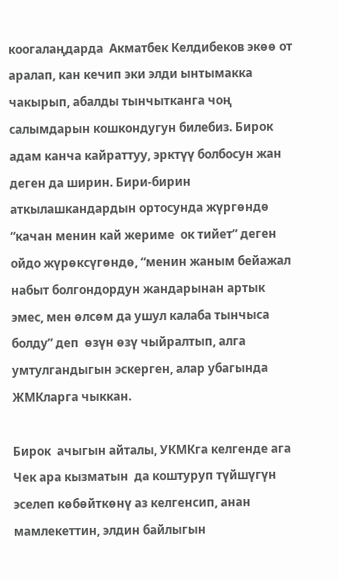коогалаңдарда  Акматбек Келдибеков экөө от аралап, кан кечип эки элди ынтымакка чакырып, абалды тынчытканга чоң салымдарын кошкондугун билебиз. Бирок адам канча кайраттуу, эрктүү болбосун жан деген да ширин. Бири-бирин аткылашкандардын ортосунда жүргөндө  “качан менин кай жериме  ок тийет” деген ойдо жүрөксүгөндө, “менин жаным бейажал набыт болгондордун жандарынан артык эмес, мен өлсөм да ушул калаба тынчыса болду” деп  өзүн өзү чыйралтып, алга умтулгандыгын эскерген, алар убагында ЖМКларга чыккан.

Бирок  ачыгын айталы, УКМКга келгенде ага Чек ара кызматын  да коштуруп түйшүгүн эселеп көбөйткөнү аз келгенсип, анан мамлекеттин, элдин байлыгын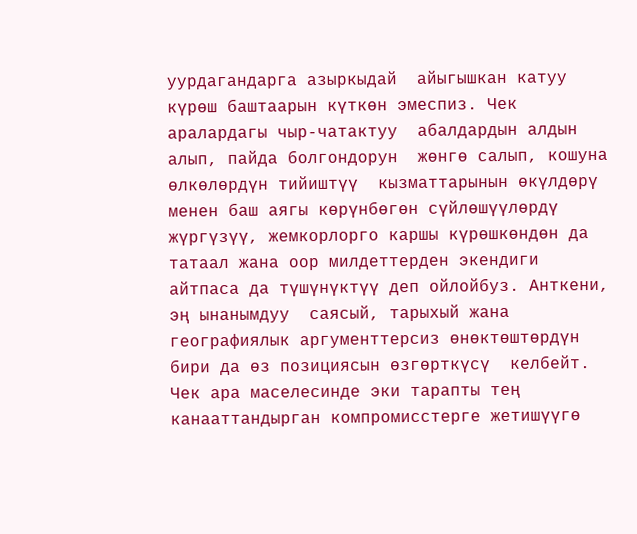уурдагандарга азыркыдай  айыгышкан катуу күрөш баштаарын күткөн эмеспиз. Чек аралардагы чыр-чатактуу  абалдардын алдын алып, пайда болгондорун  жөнгө салып, кошуна өлкөлөрдүн тийиштүү  кызматтарынын өкүлдөрү менен баш аягы көрүнбөгөн сүйлөшүүлөрдү жүргүзүү, жемкорлорго каршы күрөшкөндөн да  татаал жана оор милдеттерден экендиги айтпаса да түшүнүктүү деп ойлойбуз. Анткени, эң ынанымдуу  саясый, тарыхый жана  географиялык аргументтерсиз өнөктөштөрдүн бири да өз позициясын өзгөрткүсү  келбейт. Чек ара маселесинде эки тарапты тең канааттандырган компромисстерге жетишүүгө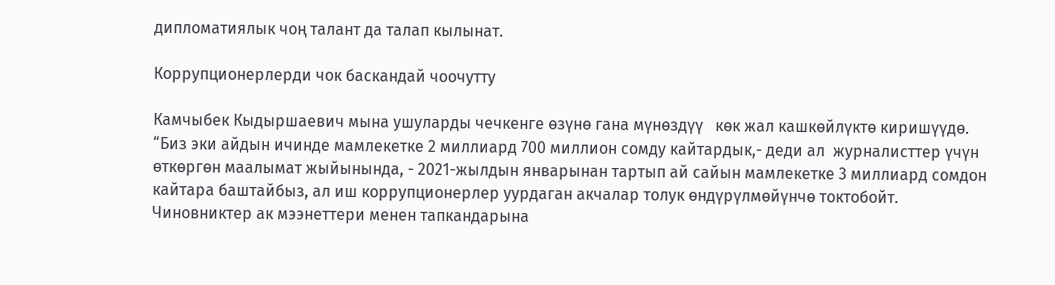дипломатиялык чоң талант да талап кылынат.

Коррупционерлерди чок баскандай чоочутту

Камчыбек Кыдыршаевич мына ушуларды чечкенге өзүнө гана мүнөздүү   көк жал кашкөйлүктө киришүүдө. “Биз эки айдын ичинде мамлекетке 2 миллиард 700 миллион сомду кайтардык,- деди ал  журналисттер үчүн өткөргөн маалымат жыйынында, - 2021-жылдын январынан тартып ай сайын мамлекетке 3 миллиард сомдон кайтара баштайбыз, ал иш коррупционерлер уурдаган акчалар толук өндүрүлмөйүнчө токтобойт. Чиновниктер ак мээнеттери менен тапкандарына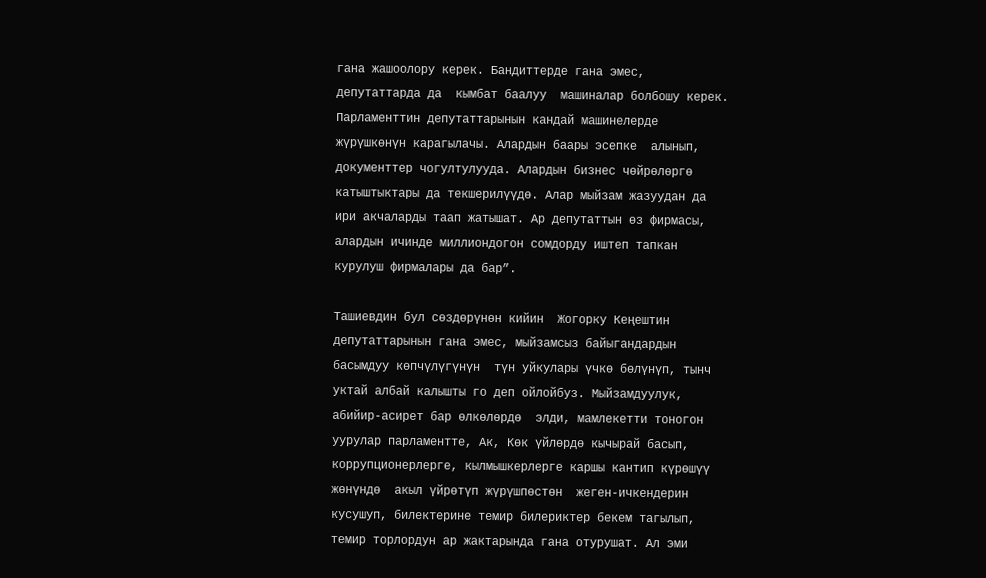гана жашоолору керек. Бандиттерде гана эмес, депутаттарда да  кымбат баалуу  машиналар болбошу керек. Парламенттин депутаттарынын кандай машинелерде жүрүшкөнүн карагылачы. Алардын баары эсепке  алынып, документтер чогултулууда. Алардын бизнес чөйрөлөргө катыштыктары да текшерилүүдө. Алар мыйзам жазуудан да ири акчаларды таап жатышат. Ар депутаттын өз фирмасы, алардын ичинде миллиондогон сомдорду иштеп тапкан курулуш фирмалары да бар”.

Ташиевдин бул сөздөрүнөн кийин  Жогорку Кеңештин депутаттарынын гана эмес, мыйзамсыз байыгандардын  басымдуу көпчүлүгүнүн  түн уйкулары үчкө бөлүнүп, тынч уктай албай калышты го деп ойлойбуз. Мыйзамдуулук, абийир-асирет бар өлкөлөрдө  элди, мамлекетти тоногон уурулар парламентте, Ак, Көк үйлөрдө кычырай басып, коррупционерлерге, кылмышкерлерге каршы кантип күрөшүү  жөнүндө  акыл үйрөтүп жүрүшпөстөн  жеген-ичкендерин кусушуп, билектерине темир билериктер бекем тагылып, темир торлордун ар жактарында гана отурушат. Ал эми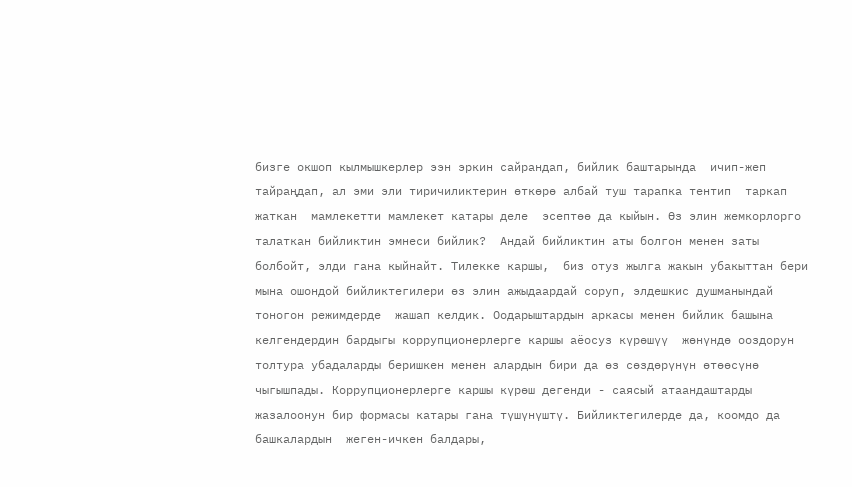бизге окшоп кылмышкерлер ээн эркин сайрандап, бийлик баштарында  ичип-жеп тайраңдап, ал эми эли тиричиликтерин өткөрө албай туш тарапка тентип  таркап  жаткан  мамлекетти мамлекет катары деле  эсептөө да кыйын. Өз элин жемкорлорго талаткан бийликтин эмнеси бийлик?  Андай бийликтин аты болгон менен заты болбойт, элди гана кыйнайт. Тилекке каршы,  биз отуз жылга жакын убакыттан бери мына ошондой бийликтегилери өз элин ажыдаардай соруп, элдешкис душманындай          тоногон режимдерде  жашап келдик. Оодарыштардын аркасы менен бийлик башына келгендердин бардыгы коррупционерлерге каршы аёосуз күрөшүү  жөнүндө ооздорун толтура убадаларды беришкен менен алардын бири да өз сөздөрүнүн өтөөсүнө чыгышпады. Коррупционерлерге каршы күрөш дегенди - саясый атаандаштарды жазалоонун бир формасы катары гана түшүнүштү. Бийликтегилерде да, коомдо да башкалардын  жеген-ичкен балдары,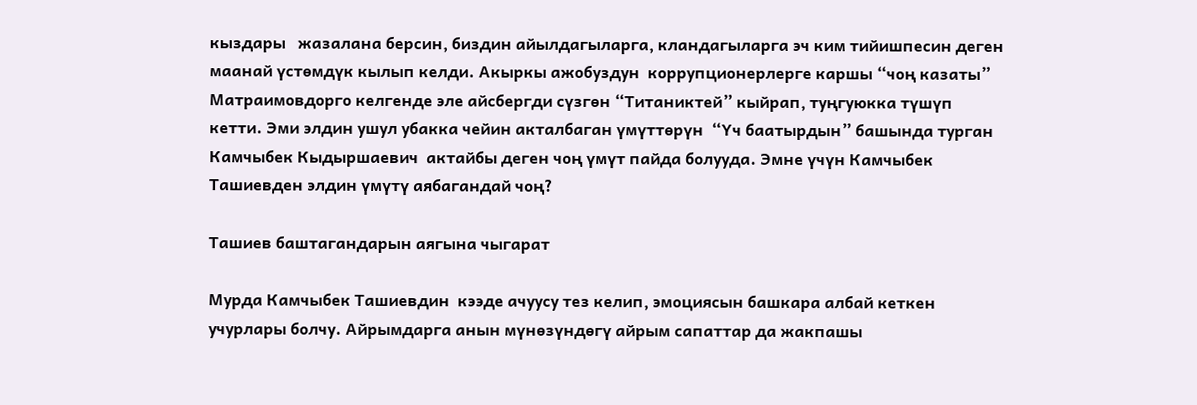кыздары   жазалана берсин, биздин айылдагыларга, кландагыларга эч ким тийишпесин деген маанай үстөмдүк кылып келди. Акыркы ажобуздун  коррупционерлерге каршы “чоң казаты” Матраимовдорго келгенде эле айсбергди сүзгөн “Титаниктей” кыйрап, туңгуюкка түшүп кетти. Эми элдин ушул убакка чейин акталбаган үмүттөрүн  “Үч баатырдын” башында турган  Камчыбек Кыдыршаевич  актайбы деген чоң үмүт пайда болууда. Эмне үчүн Камчыбек Ташиевден элдин үмүтү аябагандай чоң?

Ташиев баштагандарын аягына чыгарат

Мурда Камчыбек Ташиевдин  кээде ачуусу тез келип, эмоциясын башкара албай кеткен учурлары болчу. Айрымдарга анын мүнөзүндөгү айрым сапаттар да жакпашы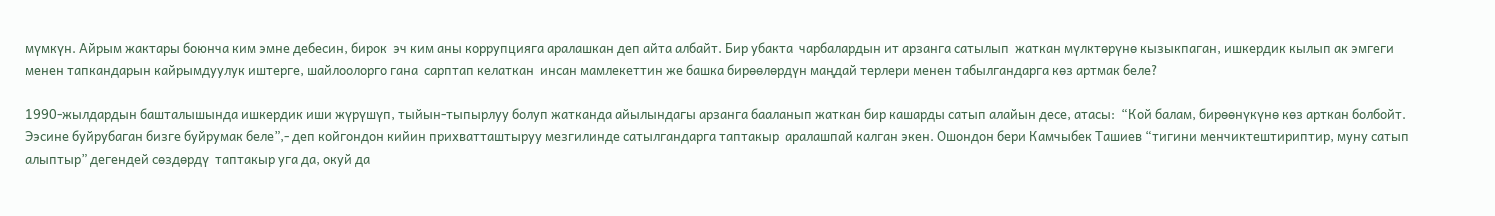мүмкүн. Айрым жактары боюнча ким эмне дебесин, бирок  эч ким аны коррупцияга аралашкан деп айта албайт. Бир убакта  чарбалардын ит арзанга сатылып  жаткан мүлктөрүнө кызыкпаган, ишкердик кылып ак эмгеги менен тапкандарын кайрымдуулук иштерге, шайлоолорго гана  сарптап келаткан  инсан мамлекеттин же башка бирөөлөрдүн маңдай терлери менен табылгандарга көз артмак беле?

1990-жылдардын башталышында ишкердик иши жүрүшүп, тыйын-тыпырлуу болуп жатканда айылындагы арзанга бааланып жаткан бир кашарды сатып алайын десе, атасы:  “Кой балам, бирөөнүкүнө көз арткан болбойт. Ээсине буйрубаган бизге буйрумак беле”,- деп койгондон кийин прихватташтыруу мезгилинде сатылгандарга таптакыр  аралашпай калган экен. Ошондон бери Камчыбек Ташиев “тигини менчиктештириптир, муну сатып алыптыр” дегендей сөздөрдү  таптакыр уга да, окуй да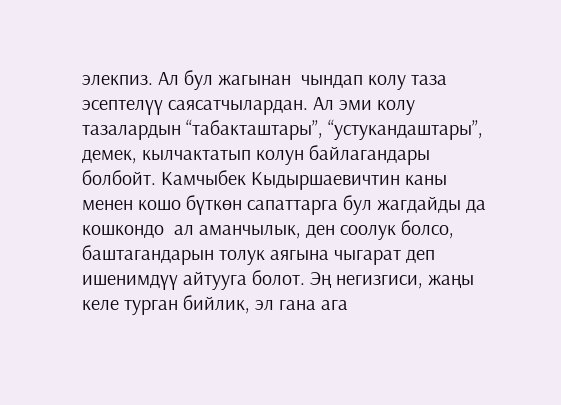элекпиз. Ал бул жагынан  чындап колу таза эсептелүү саясатчылардан. Ал эми колу тазалардын “табакташтары”, “устукандаштары”, демек, кылчактатып колун байлагандары болбойт. Камчыбек Кыдыршаевичтин каны менен кошо бүткөн сапаттарга бул жагдайды да кошкондо  ал аманчылык, ден соолук болсо, баштагандарын толук аягына чыгарат деп ишенимдүү айтууга болот. Эң негизгиси, жаңы келе турган бийлик, эл гана ага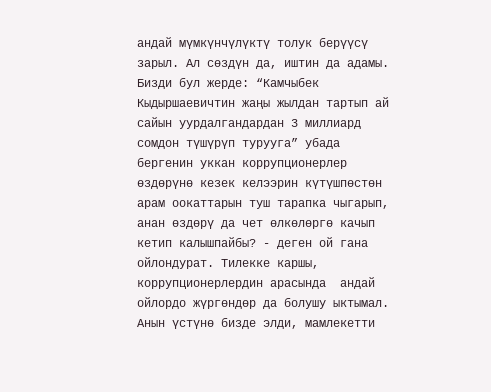андай мүмкүнчүлүктү толук берүүсү зарыл. Ал сөздүн да, иштин да адамы. Бизди бул жерде: “Камчыбек Кыдыршаевичтин жаңы жылдан тартып ай сайын уурдалгандардан 3 миллиард сомдон түшүрүп турууга” убада бергенин уккан коррупционерлер өздөрүнө кезек келээрин күтүшпөстөн арам оокаттарын туш тарапка чыгарып, анан өздөрү да чет өлкөлөргө качып кетип калышпайбы? - деген ой гана ойлондурат. Тилекке каршы, коррупционерлердин арасында  андай ойлордо жүргөндөр да болушу ыктымал. Анын үстүнө бизде элди, мамлекетти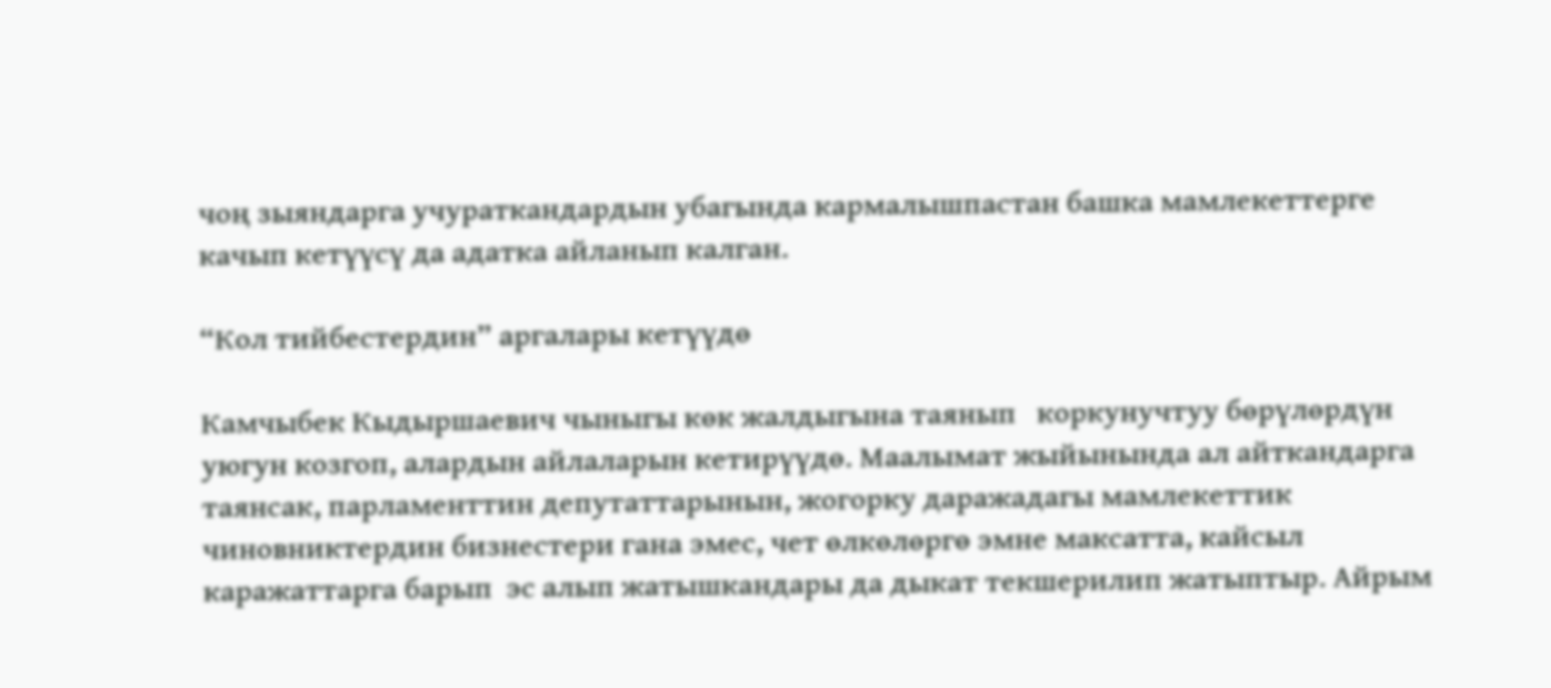чоң зыяндарга учураткандардын убагында кармалышпастан башка мамлекеттерге качып кетүүсү да адатка айланып калган.

“Кол тийбестердин” аргалары кетүүдө

Камчыбек Кыдыршаевич чыныгы көк жалдыгына таянып   коркунучтуу бөрүлөрдүн уюгун козгоп, алардын айлаларын кетирүүдө. Маалымат жыйынында ал айткандарга таянсак, парламенттин депутаттарынын, жогорку даражадагы мамлекеттик чиновниктердин бизнестери гана эмес, чет өлкөлөргө эмне максатта, кайсыл каражаттарга барып  эс алып жатышкандары да дыкат текшерилип жатыптыр. Айрым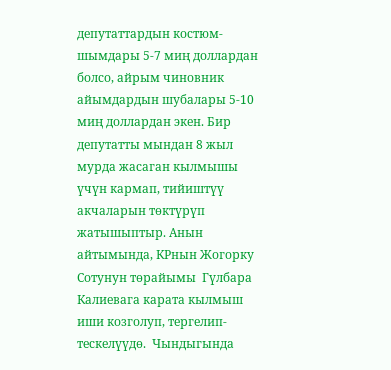депутаттардын костюм-шымдары 5-7 миң доллардан болсо, айрым чиновник  айымдардын шубалары 5-10 миң доллардан экен. Бир депутатты мындан 8 жыл мурда жасаган кылмышы үчүн кармап, тийиштүү акчаларын төктүрүп жатышыптыр. Анын айтымында, КРнын Жогорку Сотунун төрайымы  Гүлбара Калиевага карата кылмыш иши козголуп, тергелип-тескелүүдө.  Чындыгында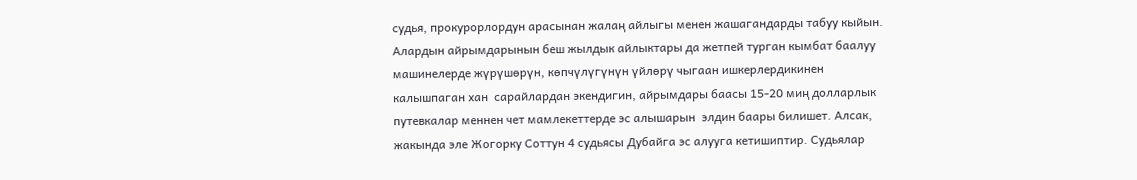судья, прокурорлордун арасынан жалаң айлыгы менен жашагандарды табуу кыйын. Алардын айрымдарынын беш жылдык айлыктары да жетпей турган кымбат баалуу машинелерде жүрүшөрүн, көпчүлүгүнүн үйлөрү чыгаан ишкерлердикинен калышпаган хан  сарайлардан экендигин, айрымдары баасы 15-20 миң долларлык путевкалар меннен чет мамлекеттерде эс алышарын  элдин баары билишет. Алсак, жакында эле Жогорку Соттун 4 судьясы Дубайга эс алууга кетишиптир. Судьялар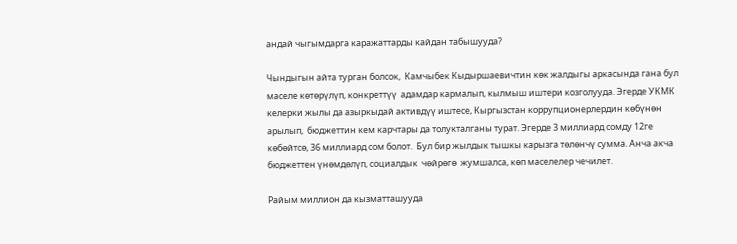андай чыгымдарга каражаттарды кайдан табышууда?

Чындыгын айта турган болсок,  Камчыбек Кыдыршаевичтин көк жалдыгы аркасында гана бул  маселе көтөрүлүп, конкреттүү  адамдар кармалып, кылмыш иштери козголууда. Эгерде УКМК келерки жылы да азыркыдай активдүү иштесе, Кыргызстан коррупционерлердин көбүнөн арылып,  бюджеттин кем карчтары да толукталганы турат. Эгерде 3 миллиард сомду 12ге көбөйтсө, 36 миллиард сом болот.  Бул бир жылдык тышкы карызга төлөнчү сумма. Анча акча бюджеттен үнөмдөлүп, социалдык  чөйрөгө  жумшалса, көп маселелер чечилет.

Райым миллион да кызматташууда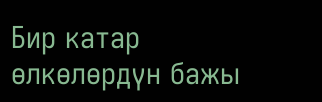Бир катар өлкөлөрдүн бажы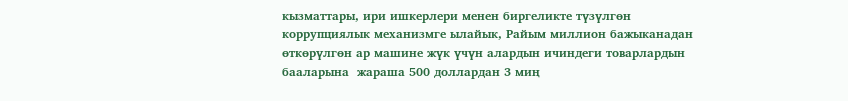кызматтары, ири ишкерлери менен биргеликте түзүлгөн коррупциялык механизмге ылайык, Райым миллион бажыканадан өткөрүлгөн ар машине жүк үчүн алардын ичиндеги товарлардын бааларына  жараша 500 доллардан 3 миң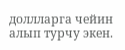доллларга чейин алып турчу экен.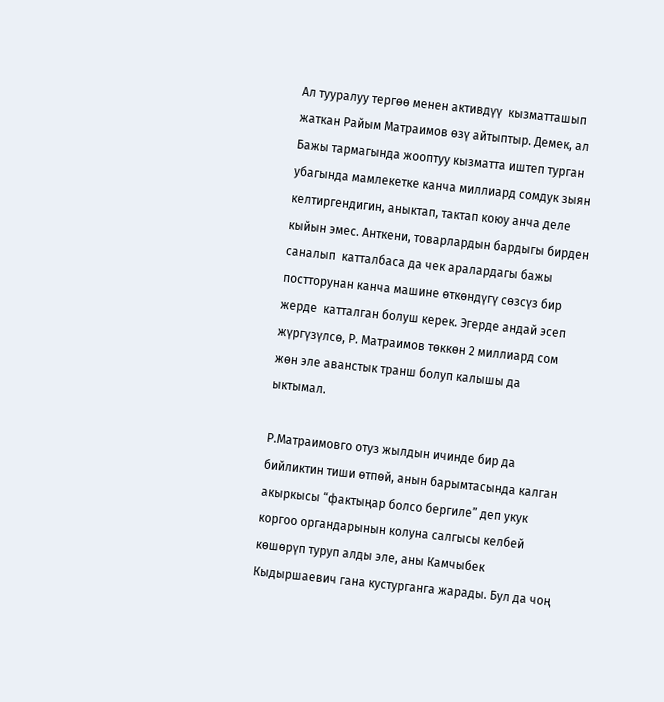Ал тууралуу тергөө менен активдүү  кызматташып жаткан Райым Матраимов өзү айтыптыр. Демек, ал Бажы тармагында жооптуу кызматта иштеп турган убагында мамлекетке канча миллиард сомдук зыян келтиргендигин, аныктап, тактап коюу анча деле кыйын эмес. Анткени, товарлардын бардыгы бирден саналып  катталбаса да чек аралардагы бажы постторунан канча машине өткөндүгү сөзсүз бир жерде  катталган болуш керек. Эгерде андай эсеп жүргүзүлсө, Р. Матраимов төккөн 2 миллиард сом жөн эле аванстык транш болуп калышы да ыктымал.

Р.Матраимовго отуз жылдын ичинде бир да бийликтин тиши өтпөй, анын барымтасында калган акыркысы “фактыңар болсо бергиле” деп укук коргоо органдарынын колуна салгысы келбей көшөрүп туруп алды эле, аны Камчыбек Кыдыршаевич гана кустурганга жарады. Бул да чоң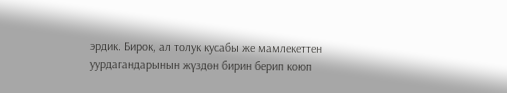эрдик. Бирок, ал толук кусабы же мамлекеттен уурдагандарынын жүздөн бирин берип коюп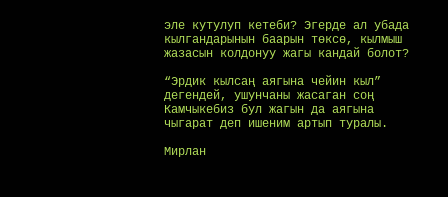эле кутулуп кетеби? Эгерде ал убада кылгандарынын баарын төксө, кылмыш жазасын колдонуу жагы кандай болот?

“Эрдик кылсаң аягына чейин кыл” дегендей, ушунчаны жасаган соң Камчыкебиз бул жагын да аягына чыгарат деп ишеним артып туралы.

Мирлан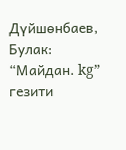Дүйшөнбаев, Булак: “Майдан. kg” гезити